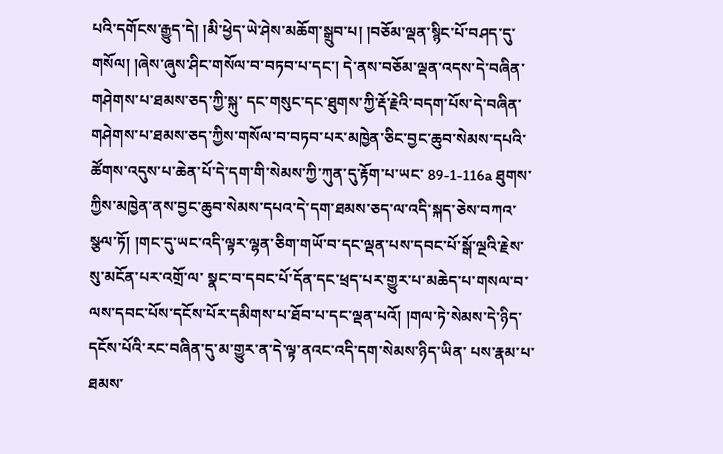པའི་དགོངས་རྒྱུད་དེ། །མི་ཕྱེད་ཡེ་ཤེས་མཆོག་སྒྲུབ་པ། །བཅོམ་ལྡན་སྙིང་པོ་བཤད་དུ་གསོལ། །ཞེས་ཞུས་ཤིང་གསོལ་བ་བཏབ་པ་དང་། དེ་ནས་བཅོམ་ལྡན་འདས་དེ་བཞིན་གཤེགས་པ་ཐམས་ཅད་ཀྱི་སྐུ་ དང་གསུང་དང་ཐུགས་ཀྱི་རྡོ་རྗེའི་བདག་པོས་དེ་བཞིན་གཤེགས་པ་ཐམས་ཅད་ཀྱིས་གསོལ་བ་བཏབ་པར་མཁྱེན་ཅིང་བྱང་ཆུབ་སེམས་དཔའི་ཚོགས་འདུས་པ་ཆེན་པོ་དེ་དག་གི་སེམས་ཀྱི་ཀུན་དུ་རྟོག་པ་ཡང་ 89-1-116a ཐུགས་ཀྱིས་མཁྱེན་ནས་བྱང་ཆུབ་སེམས་དཔའ་དེ་དག་ཐམས་ཅད་ལ་འདི་སྐད་ཅེས་བཀའ་སྩལ་ཏོ། །གང་དུ་ཡང་འདི་ལྟར་ལྷན་ཅིག་གཡོ་བ་དང་ལྡན་པས་དབང་པོ་སྒོ་ལྔའི་རྗེས་སུ་མངོན་པར་འགྲོ་ལ་ སྣང་བ་དབང་པོ་དོན་དང་ཕྲད་པར་གྱུར་པ་མཆེད་པ་གསལ་བ་ལས་དབང་པོས་དངོས་པོར་དམིགས་པ་ཐོབ་པ་དང་ལྡན་པའོ། །གལ་ཏེ་སེམས་དེ་ཉིད་དངོས་པོའི་རང་བཞིན་དུ་མ་གྱུར་ན་དེ་ལྟ་ནའང་འདི་དག་སེམས་ཉིད་ཡིན་ པས་རྣམ་པ་ཐམས་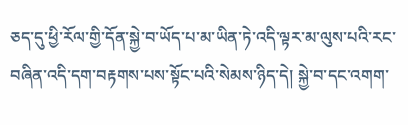ཅད་དུ་ཕྱི་རོལ་གྱི་དོན་སྐྱེ་བ་ཡོད་པ་མ་ཡིན་ཏེ་འདི་ལྟར་མ་ལུས་པའི་རང་བཞིན་འདི་དག་བརྟགས་པས་སྟོང་པའི་སེམས་ཉིད་དེ། སྐྱེ་བ་དང་འགག་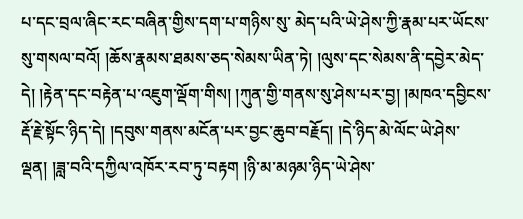པ་དང་བྲལ་ཞིང་རང་བཞིན་གྱིས་དག་པ་གཉིས་སུ་ མེད་པའི་ཡེ་ཤེས་ཀྱི་རྣམ་པར་ཡོངས་སུ་གསལ་བའོ། །ཆོས་རྣམས་ཐམས་ཅད་སེམས་ཡིན་ཏེ། །ལུས་དང་སེམས་ནི་དབྱེར་མེད་དེ། །རྟེན་དང་བརྟེན་པ་འཇུག་ལྡོག་གིས། །ཀུན་གྱི་གནས་སུ་ཤེས་པར་བྱ། །མཁའ་དབྱིངས་ རྡོ་རྗེ་སྟོང་ཉིད་དེ། །དབུས་གནས་མངོན་པར་བྱང་ཆུབ་བརྗོད། །དེ་ཉིད་མེ་ལོང་ཡེ་ཤེས་ལྡན། །ཟླ་བའི་དཀྱིལ་འཁོར་རབ་ཏུ་བརྟག །ཉི་མ་མཉམ་ཉིད་ཡེ་ཤེས་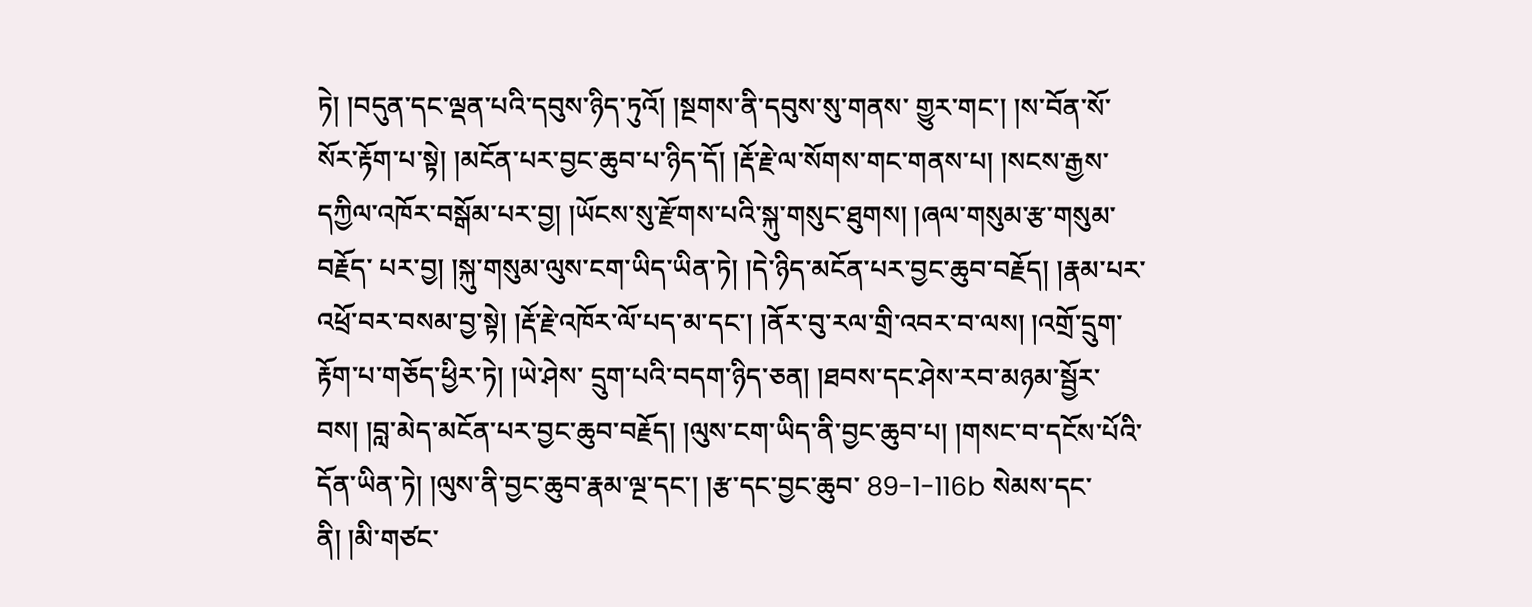ཏེ། །བདུན་དང་ལྡན་པའི་དབུས་ཉིད་ཏུའོ། །སྔགས་ནི་དབུས་སུ་གནས་ གྱུར་གང་། །ས་བོན་སོ་སོར་རྟོག་པ་སྟེ། །མངོན་པར་བྱང་ཆུབ་པ་ཉིད་དོ། །རྡོ་རྗེ་ལ་སོགས་གང་གནས་པ། །སངས་རྒྱས་དཀྱིལ་འཁོར་བསྒོམ་པར་བྱ། །ཡོངས་སུ་རྫོགས་པའི་སྐུ་གསུང་ཐུགས། །ཞལ་གསུམ་རྩ་གསུམ་བརྗོད་ པར་བྱ། །སྐུ་གསུམ་ལུས་ངག་ཡིད་ཡིན་ཏེ། །དེ་ཉིད་མངོན་པར་བྱང་ཆུབ་བརྗོད། །རྣམ་པར་འཕྲོ་བར་བསམ་བྱ་སྟེ། །རྡོ་རྗེ་འཁོར་ལོ་པད་མ་དང་། །ནོར་བུ་རལ་གྲི་འབར་བ་ལས། །འགྲོ་དྲུག་རྟོག་པ་གཅོད་ཕྱིར་ཏེ། །ཡེ་ཤེས་ དྲུག་པའི་བདག་ཉིད་ཅན། །ཐབས་དང་ཤེས་རབ་མཉམ་སྦྱོར་བས། །བླ་མེད་མངོན་པར་བྱང་ཆུབ་བརྗོད། །ལུས་ངག་ཡིད་ནི་བྱང་ཆུབ་པ། །གསང་བ་དངོས་པོའི་དོན་ཡིན་ཏེ། །ལུས་ནི་བྱང་ཆུབ་རྣམ་ལྔ་དང་། །རྩ་དང་བྱང་ཆུབ་ 89-1-116b སེམས་དང་ནི། །མི་གཙང་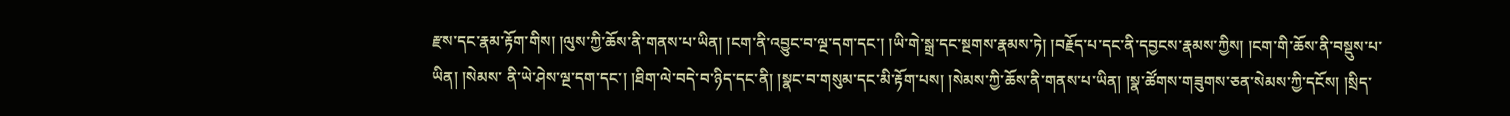རྫས་དང་རྣམ་རྟོག་གིས། །ལུས་ཀྱི་ཆོས་ནི་གནས་པ་ཡིན། །ངག་ནི་འབྱུང་བ་ལྔ་དག་དང་། །ཡི་གེ་སྒྲ་དང་སྔགས་རྣམས་ཏེ། །བརྗོད་པ་དང་ནི་དབྱངས་རྣམས་ཀྱིས། །ངག་གི་ཆོས་ནི་བསྡུས་པ་ཡིན། །སེམས་ ནི་ཡེ་ཤེས་ལྔ་དག་དང་། །ཐིག་ལེ་བདེ་བ་ཉིད་དང་ནི། །སྣང་བ་གསུམ་དང་མི་རྟོག་པས། །སེམས་ཀྱི་ཆོས་ནི་གནས་པ་ཡིན། །སྣ་ཚོགས་གཟུགས་ཅན་སེམས་ཀྱི་དངོས། །སྲིད་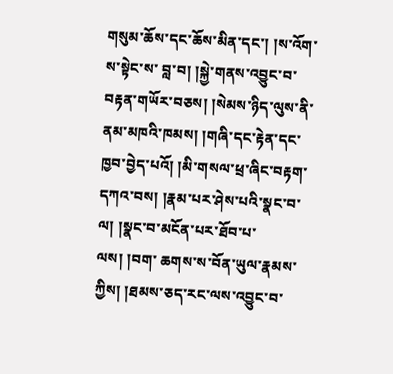གསུམ་ཆོས་དང་ཆོས་མིན་དང་། །ས་འོག་ས་སྟེང་ས་ བླ་བ། །སྐྱེ་གནས་འབྱུང་བ་བརྟན་གཡོར་བཅས། །སེམས་ཉིད་ལུས་ནི་ནམ་མཁའི་ཁམས། །གཞི་དང་རྟེན་དང་ཁྱབ་བྱེད་པའོ། །མི་གསལ་ཕྲ་ཞིང་བརྟག་དཀའ་བས། །རྣམ་པར་ཤེས་པའི་སྣང་བ་ལ། །སྣང་བ་མངོན་པར་ཐོབ་པ་ལས། །བག་ ཆགས་ས་བོན་ཡུལ་རྣམས་ཀྱིས། །ཐམས་ཅད་རང་ལས་འབྱུང་བ་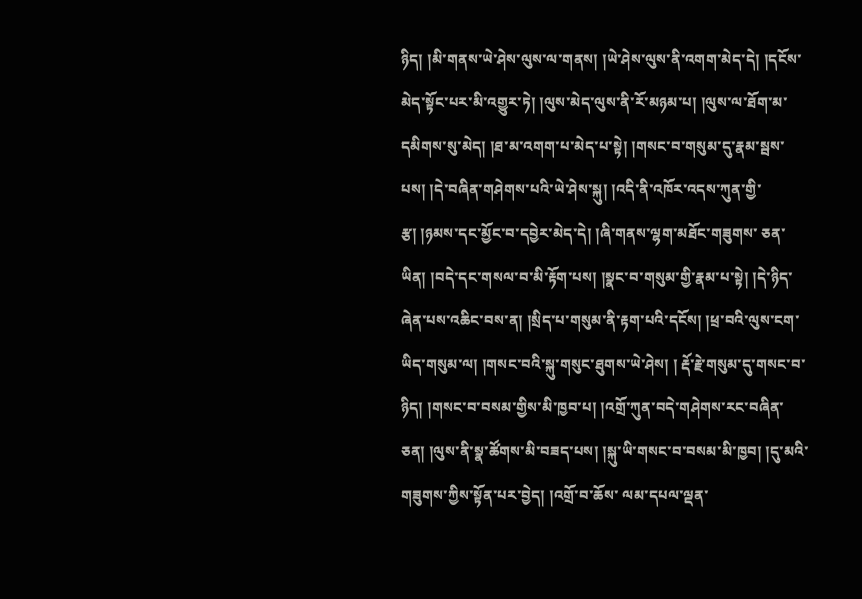ཉིད། །མི་གནས་ཡེ་ཤེས་ལུས་ལ་གནས། །ཡེ་ཤེས་ལུས་ནི་འགག་མེད་དེ། །དངོས་མེད་སྟོང་པར་མི་འགྱུར་ཏེ། །ལུས་མེད་ལུས་ནི་རོ་མཉམ་པ། །ལུས་ལ་ཐོག་མ་ དམིགས་སུ་མེད། །ཐ་མ་འགག་པ་མེད་པ་སྟེ། །གསང་བ་གསུམ་དུ་རྣམ་སྦས་པས། །དེ་བཞིན་གཤེགས་པའི་ཡེ་ཤེས་སྐུ། །འདི་ནི་འཁོར་འདས་ཀུན་གྱི་རྩ། །ཉམས་དང་མྱོང་བ་དབྱེར་མེད་དེ། །ཞི་གནས་ལྷག་མཐོང་གཟུགས་ ཅན་ཡིན། །བདེ་དང་གསལ་བ་མི་རྟོག་པས། །སྣང་བ་གསུམ་གྱི་རྣམ་པ་སྟེ། །དེ་ཉིད་ཞེན་པས་འཆིང་བས་ན། །སྲིད་པ་གསུམ་ནི་རྟག་པའི་དངོས། །ཕྲ་བའི་ལུས་ངག་ཡིད་གསུམ་ལ། །གསང་བའི་སྐུ་གསུང་ཐུགས་ཡེ་ཤེས། ། རྡོ་རྗེ་གསུམ་དུ་གསང་བ་ཉིད། །གསང་བ་བསམ་གྱིས་མི་ཁྱབ་པ། །འགྲོ་ཀུན་བདེ་གཤེགས་རང་བཞིན་ཅན། །ལུས་ནི་སྣ་ཚོགས་མི་བཟད་པས། །སྐུ་ཡི་གསང་བ་བསམ་མི་ཁྱབ། །དུ་མའི་གཟུགས་ཀྱིས་སྟོན་པར་བྱེད། །འགྲོ་བ་ཆོས་ ལམ་དཔལ་ལྡན་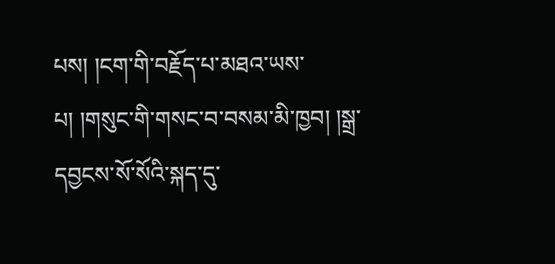པས། །ངག་གི་བརྗོད་པ་མཐའ་ཡས་པ། །གསུང་གི་གསང་བ་བསམ་མི་ཁྱབ། །སྒྲ་དབྱངས་སོ་སོའི་སྐད་དུ་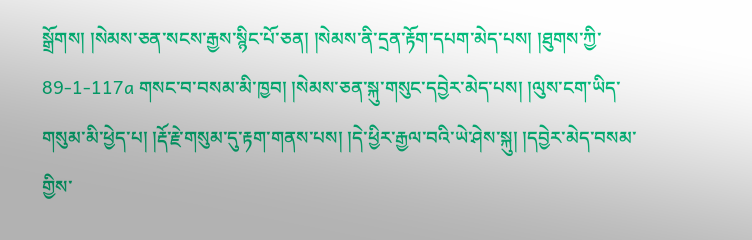སྒྲོགས། །སེམས་ཅན་སངས་རྒྱས་སྙིང་པོ་ཅན། །སེམས་ནི་དྲན་རྟོག་དཔག་མེད་པས། །ཐུགས་ཀྱི་ 89-1-117a གསང་བ་བསམ་མི་ཁྱབ། །སེམས་ཅན་སྐུ་གསུང་དབྱེར་མེད་པས། །ལུས་ངག་ཡིད་གསུམ་མི་ཕྱེད་པ། །རྡོ་རྗེ་གསུམ་དུ་རྟག་གནས་པས། །དེ་ཕྱིར་རྒྱལ་བའི་ཡེ་ཤེས་སྐུ། །དབྱེར་མེད་བསམ་གྱིས་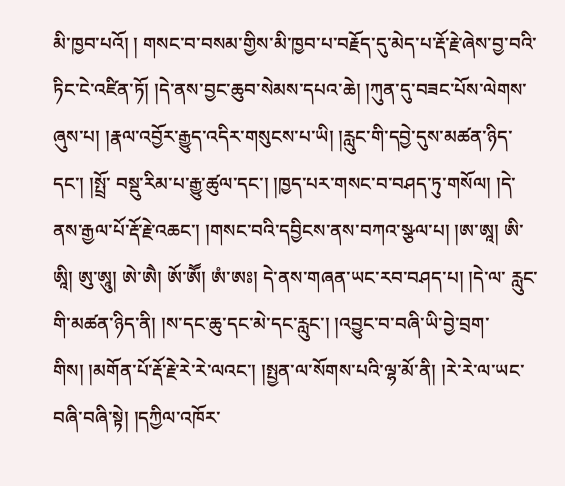མི་ཁྱབ་པའོ། ། གསང་བ་བསམ་གྱིས་མི་ཁྱབ་པ་བརྗོད་དུ་མེད་པ་རྡོ་རྗེ་ཞེས་བྱ་བའི་ཏིང་ངེ་འཛིན་ཏོ། །དེ་ནས་བྱང་ཆུབ་སེམས་དཔའ་ཆེ། །ཀུན་དུ་བཟང་པོས་ལེགས་ཞུས་པ། །རྣལ་འབྱོར་རྒྱུད་འདིར་གསུངས་པ་ཡི། །རླུང་གི་དབྱེ་དུས་མཚན་ཉིད་དང་། །སྤྲོ་ བསྡུ་རིམ་པ་རྒྱུ་ཚུལ་དང་། །ཁྱད་པར་གསང་བ་བཤད་ཏུ་གསོལ། །དེ་ནས་རྒྱལ་པོ་རྡོ་རྗེ་འཆང་། །གསང་བའི་དབྱིངས་ནས་བཀའ་སྩལ་པ། །ཨ་ཨཱ། ཨི་ཨཱི། ཨུ་ཨཱུ། ཨེ་ཨཻ། ཨོ་ཨཽ། ཨཾ་ཨཿ། དེ་ནས་གཞན་ཡང་རབ་བཤད་པ། །དེ་ལ་ རླུང་གི་མཚན་ཉིད་ནི། །ས་དང་ཆུ་དང་མེ་དང་རླུང་། །འབྱུང་བ་བཞི་ཡི་བྱེ་བྲག་གིས། །མགོན་པོ་རྡོ་རྗེ་རེ་རེ་ལའང་། །སྤྱན་ལ་སོགས་པའི་ལྷ་མོ་ནི། །རེ་རེ་ལ་ཡང་བཞི་བཞི་སྟེ། །དཀྱིལ་འཁོར་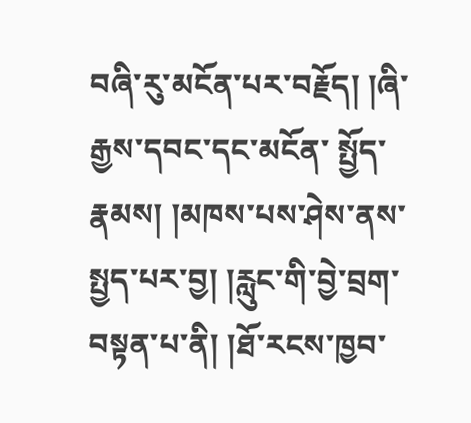བཞི་རུ་མངོན་པར་བརྗོད། །ཞི་རྒྱས་དབང་དང་མངོན་ སྤྱོད་རྣམས། །མཁས་པས་ཤེས་ནས་སྤྱད་པར་བྱ། །རླུང་གི་བྱེ་བྲག་བསྟན་པ་ནི། །ཐོ་རངས་ཁྱབ་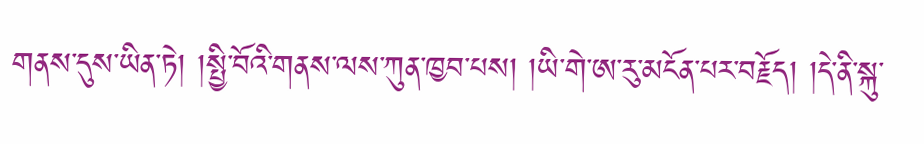གནས་དུས་ཡིན་ཏེ། །སྤྱི་བོའི་གནས་ལས་ཀུན་ཁྱབ་པས། །ཡི་གེ་ཨ་རུ་མངོན་པར་བརྗོད། །དེ་ནི་སྐུ་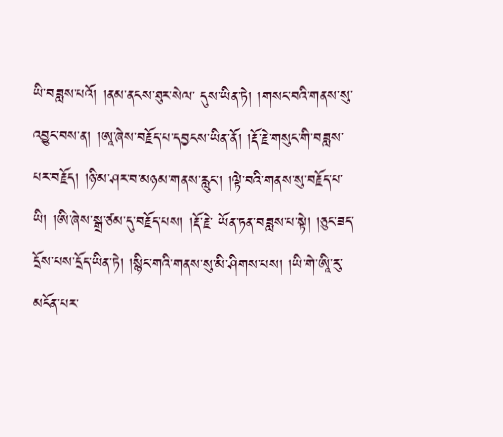ཡི་བཟླས་པའོ། །ནམ་ནངས་ཐུར་སེལ་ དུས་ཡིན་ཏེ། །གསང་བའི་གནས་སུ་འབྱུང་བས་ན། །ཨཱ་ཞེས་བརྗོད་པ་དབྱངས་ཡིན་ནོ། །རྡོ་རྗེ་གསུང་གི་བཟླས་པར་བརྗོད། །ཉི་མ་ཤར་བ་མཉམ་གནས་རླུང་། །ལྟེ་བའི་གནས་སུ་བརྗོད་པ་ཡི། །ཨི་ཞེས་སྒྲ་ཙམ་དུ་བརྗོད་པས། །རྡོ་རྗེ་ ཡོན་ཏན་བཟླས་པ་སྟེ། །ཅུང་ཟད་དྲོས་པས་དྲོད་ཡིན་ཏེ། །སྙིང་གའི་གནས་སུ་མི་ཤིགས་པས། །ཡི་གེ་ཨཱི་རུ་མངོན་པར་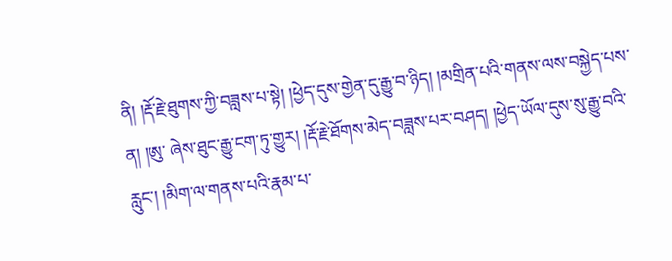ནི། །རྡོ་རྗེ་ཐུགས་ཀྱི་བཟླས་པ་སྟེ། །ཕྱེད་དུས་གྱེན་དུ་རྒྱུ་བ་ཉིད། །མགྲིན་པའི་གནས་ལས་བསྐྱེད་པས་ན། །ཨུ་ ཞེས་ཐུང་རྒྱུ་ངག་ཏུ་གྱུར། །རྡོ་རྗེ་ཐོགས་མེད་བཟླས་པར་བཤད། །ཕྱེད་ཡོལ་དུས་སུ་རྒྱུ་བའི་རླུང་། །མིག་ལ་གནས་པའི་རྣམ་པ་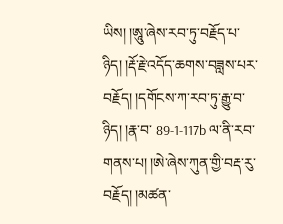ཡིས། །ཨཱུ་ཞེས་རབ་ཏུ་བརྗོད་པ་ཉིད། །རྡོ་རྗེ་འདོད་ཆགས་བཟླས་པར་བརྗོད། །དགོངས་ཀ་རབ་ཏུ་རྒྱུ་བ་ཉིད། །རྣ་བ་ 89-1-117b ལ་ནི་རབ་གནས་པ། །ཨེ་ཞེས་ཀུན་གྱི་བརྡ་རུ་བརྗོད། །མཚན་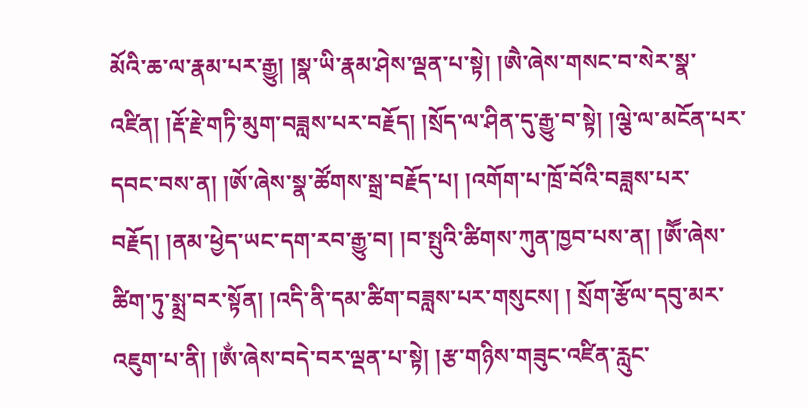མོའི་ཆ་ལ་རྣམ་པར་རྒྱུ། །སྣ་ཡི་རྣམ་ཤེས་ལྡན་པ་སྟེ། །ཨཻ་ཞེས་གསང་བ་སེར་སྣ་འཛིན། །རྡོ་རྗེ་གཏི་མུག་བཟླས་པར་བརྗོད། །སྲོད་ལ་ཤིན་དུ་རྒྱུ་བ་སྟེ། །ལྕེ་ལ་མངོན་པར་ དབང་བས་ན། །ཨོ་ཞེས་སྣ་ཚོགས་སྒྲ་བརྗོད་པ། །འགོག་པ་ཁྲོ་བོའི་བཟླས་པར་བརྗོད། །ནམ་ཕྱེད་ཡང་དག་རབ་རྒྱུ་བ། །བ་སྤུའི་ཚིགས་ཀུན་ཁྱབ་པས་ན། །ཨཽ་ཞེས་ཚིག་ཏུ་སྨྲ་བར་སྟོན། །འདི་ནི་དམ་ཚིག་བཟླས་པར་གསུངས། ། སྲོག་རྩོལ་དབུ་མར་འཇུག་པ་ནི། །ཨྂ་ཞེས་བདེ་བར་ལྡན་པ་སྟེ། །རྩ་གཉིས་གཟུང་འཛིན་རླུང་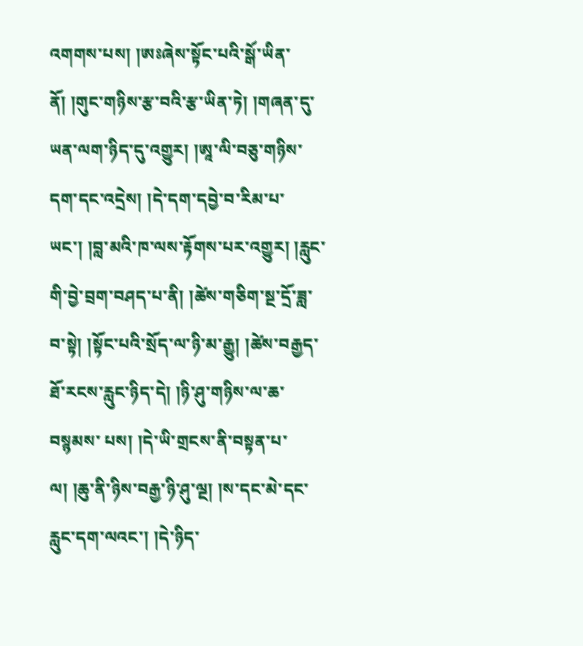འགགས་པས། །ཨཿཞེས་སྟོང་པའི་སྒོ་ཡིན་ནོ། །གུང་གཉིས་རྩ་བའི་རྩ་ཡིན་ཏེ། །གཞན་དུ་ཡན་ལག་ཉིད་དུ་འགྱུར། །ཨཱ་ལི་བཅུ་གཉིས་ དག་དང་འདྲེས། །དེ་དག་དབྱེ་བ་རིམ་པ་ཡང་། །བླ་མའི་ཁ་ལས་རྟོགས་པར་འགྱུར། །རླུང་གི་བྱེ་བྲག་བཤད་པ་ནི། །ཚེས་གཅིག་སྔ་དྲོ་ཟླ་བ་སྟེ། །སྟོང་པའི་སྲོད་ལ་ཉི་མ་རྒྱུ། །ཚེས་བརྒྱད་ཐོ་རངས་རླུང་ཉིད་དེ། །ཉི་ཤུ་གཉིས་ལ་ཆ་བསྙམས་ པས། །དེ་ཡི་གྲངས་ནི་བསྟན་པ་ལ། །ཆུ་ནི་ཉིས་བརྒྱ་ཉི་ཤུ་ལྔ། །ས་དང་མེ་དང་རླུང་དག་ལའང་། །དེ་ཉིད་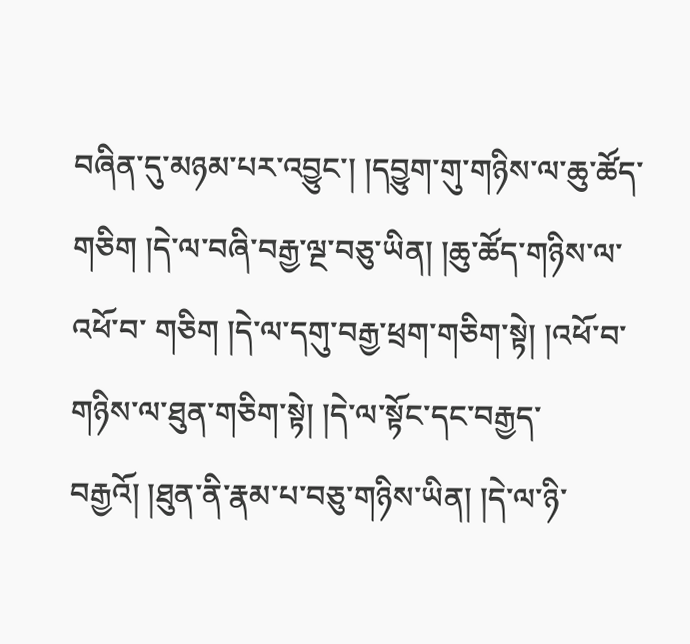བཞིན་དུ་མཉམ་པར་འབྱུང་། །དབྱུག་གུ་གཉིས་ལ་ཆུ་ཚོད་གཅིག །དེ་ལ་བཞི་བརྒྱ་ལྔ་བཅུ་ཡིན། །ཆུ་ཚོད་གཉིས་ལ་འཕོ་བ་ གཅིག །དེ་ལ་དགུ་བརྒྱ་ཕྲག་གཅིག་སྟེ། །འཕོ་བ་གཉིས་ལ་ཐུན་གཅིག་སྟེ། །དེ་ལ་སྟོང་དང་བརྒྱད་བརྒྱའོ། །ཐུན་ནི་རྣམ་པ་བཅུ་གཉིས་ཡིན། །དེ་ལ་ཉི་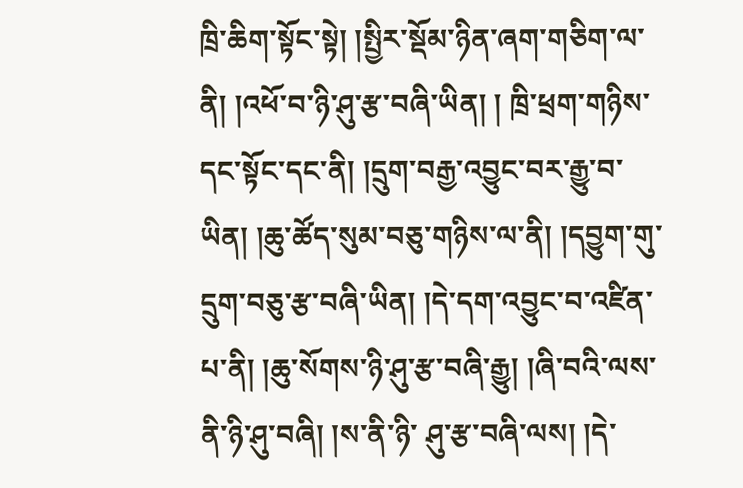ཁྲི་ཆིག་སྟོང་སྟེ། །སྤྱིར་སྡོམ་ཉིན་ཞག་གཅིག་ལ་ནི། །འཕོ་བ་ཉི་ཤུ་རྩ་བཞི་ཡིན། ། ཁྲི་ཕྲག་གཉིས་དང་སྟོང་དང་ནི། །དྲུག་བརྒྱ་འབྱུང་བར་རྒྱུ་བ་ཡིན། །ཆུ་ཚོད་སུམ་བཅུ་གཉིས་ལ་ནི། །དབྱུག་གུ་དྲུག་བཅུ་རྩ་བཞི་ཡིན། །དེ་དག་འབྱུང་བ་འཛིན་པ་ནི། །ཆུ་སོགས་ཉི་ཤུ་རྩ་བཞི་རྒྱུ། །ཞི་བའི་ལས་ནི་ཉི་ཤུ་བཞི། །ས་ནི་ཉི་ ཤུ་རྩ་བཞི་ལས། །དེ་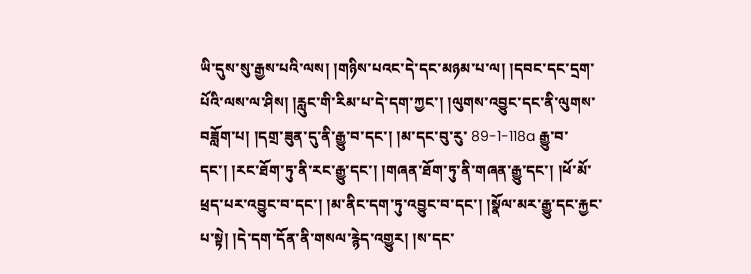ཡི་དུས་སུ་རྒྱས་པའི་ལས། །གཉིས་པའང་དེ་དང་མཉམ་པ་ལ། །དབང་དང་དྲག་པོའི་ལས་ལ་ཤིས། །རླུང་གི་རིམ་པ་དེ་དག་ཀྱང་། །ལུགས་འབྱུང་དང་ནི་ལུགས་བཟློག་པ། །དགྲ་ཟུན་དུ་ནི་རྒྱུ་བ་དང་། །མ་དང་བུ་རུ་ 89-1-118a རྒྱུ་བ་དང་། །རང་ཐོག་ཏུ་ནི་རང་རྒྱུ་དང་། །གཞན་ཐོག་ཏུ་ནི་གཞན་རྒྱུ་དང་། །ཕོ་མོ་ཕྲད་པར་འབྱུང་བ་དང་། །མ་ནིང་དག་ཏུ་འབྱུང་བ་དང་། །སྣོལ་མར་རྒྱུ་དང་རྐྱང་པ་སྟེ། །དེ་དག་དོན་ནི་གསལ་རྙེད་འགྱུར། །ས་དང་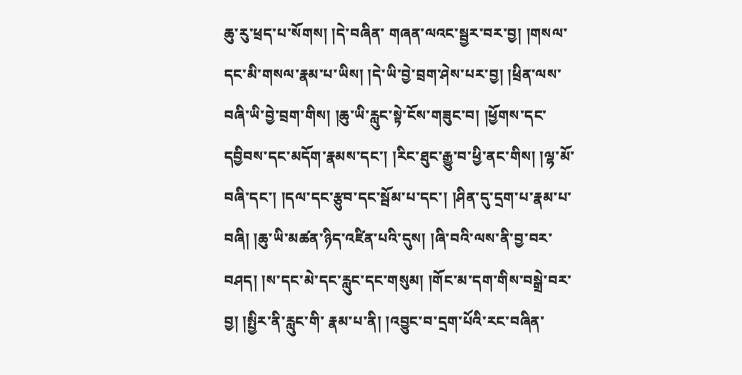ཆུ་རུ་ཕྲད་པ་སོགས། །དེ་བཞིན་ གཞན་ལའང་སྦྱར་བར་བྱ། །གསལ་དང་མི་གསལ་རྣམ་པ་ཡིས། །དེ་ཡི་བྱེ་བྲག་ཤེས་པར་བྱ། །ཕྲིན་ལས་བཞི་ཡི་བྱེ་བྲག་གིས། །ཆུ་ཡི་རླུང་སྟེ་ངོས་གཟུང་བ། །ཕྱོགས་དང་དབྱིབས་དང་མདོག་རྣམས་དང་། །རིང་ཐུང་རྒྱུ་བ་ཕྱི་ནང་གིས། །ལྷ་མོ་ བཞི་དང་། །དལ་དང་རྩུབ་དང་སྦོམ་པ་དང་། །ཤིན་དུ་དྲག་པ་རྣམ་པ་བཞི། །ཆུ་ཡི་མཚན་ཉིད་འཛིན་པའི་དུས། །ཞི་བའི་ལས་ནི་བྱ་བར་བཤད། །ས་དང་མེ་དང་རླུང་དང་གསུམ། །གོང་མ་དག་གིས་བསྒྲེ་བར་བྱ། །སྤྱིར་ནི་རླུང་གི་ རྣམ་པ་ནི། །འབྱུང་བ་དྲག་པོའི་རང་བཞིན་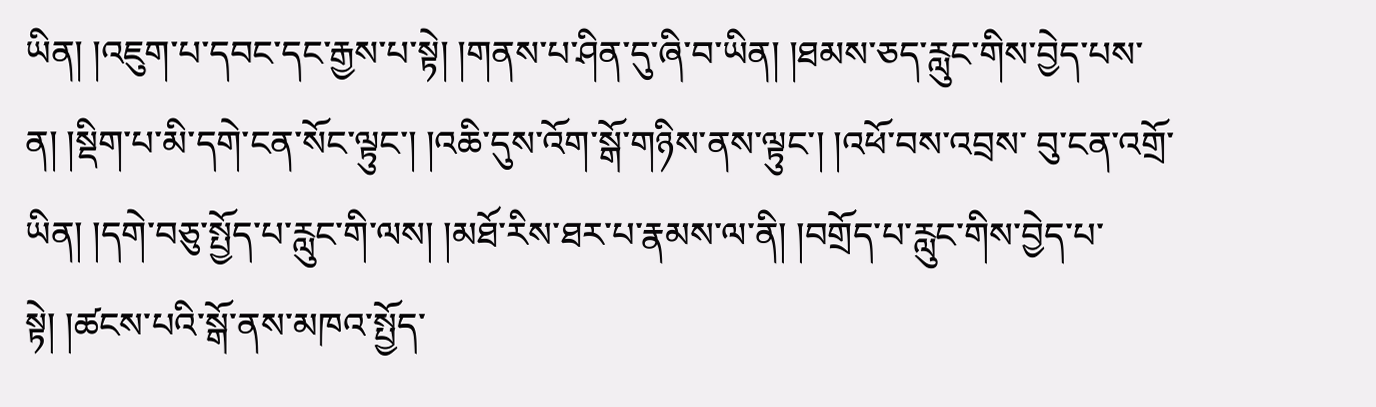ཡིན། །འཇུག་པ་དབང་དང་རྒྱས་པ་སྟེ། །གནས་པ་ཤིན་དུ་ཞི་བ་ཡིན། །ཐམས་ཅད་རླུང་གིས་བྱེད་པས་ན། །སྡིག་པ་མི་དགེ་ངན་སོང་ལྟུང་། །འཆི་དུས་འོག་སྒོ་གཉིས་ནས་ལྟུང་། །འཕོ་བས་འབྲས་ བུ་ངན་འགྲོ་ཡིན། །དགེ་བཅུ་སྤྱོད་པ་རླུང་གི་ལས། །མཐོ་རིས་ཐར་པ་རྣམས་ལ་ནི། །བགྲོད་པ་རླུང་གིས་བྱེད་པ་སྟེ། །ཚངས་པའི་སྒོ་ནས་མཁའ་སྤྱོད་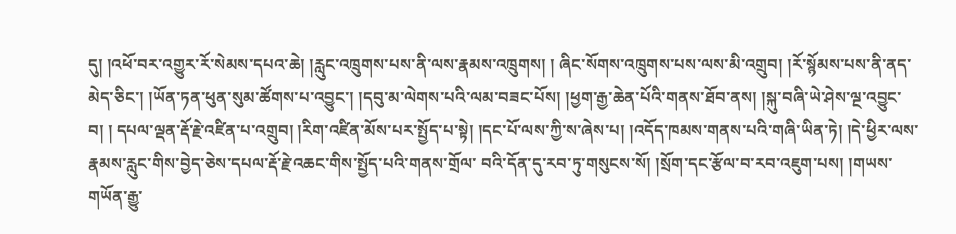དུ། །འཕོ་བར་འགྱུར་རོ་སེམས་དཔའ་ཆེ། །རླུང་འཁྲུགས་པས་ནི་ལས་རྣམས་འཁྲུགས། ། ཞིང་སོགས་འཁྲུགས་པས་ལས་མི་འགྲུབ། །རོ་སྙོམས་པས་ནི་ནད་མེད་ཅིང་། །ཡོན་ཏན་ཕུན་སུམ་ཚོགས་པ་འབྱུང་། །དབུ་མ་ལེགས་པའི་ལམ་བཟང་པོས། །ཕྱག་རྒྱ་ཆེན་པོའི་གནས་ཐོབ་ནས། །སྐུ་བཞི་ཡེ་ཤེས་ལྔ་འབྱུང་བ། ། དཔལ་ལྡན་རྡོ་རྗེ་འཛིན་པ་འགྲུབ། །རིག་འཛིན་མོས་པར་སྤྱོད་པ་སྟེ། །དང་པོ་ལས་ཀྱི་ས་ཞེས་པ། །འདོད་ཁམས་གནས་པའི་གཞི་ཡིན་ཏེ། །དེ་ཕྱིར་ལས་རྣམས་རླུང་གིས་བྱེད་ཅེས་དཔལ་རྡོ་རྗེ་འཆང་གིས་སྤྱོད་པའི་གནས་གྲོལ་ བའི་དོན་དུ་རབ་ཏུ་གསུངས་སོ། །སྲོག་དང་རྩོལ་བ་རབ་འཇུག་པས། །གཡས་གཡོན་རྒྱུ་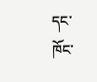དང་ཁོང་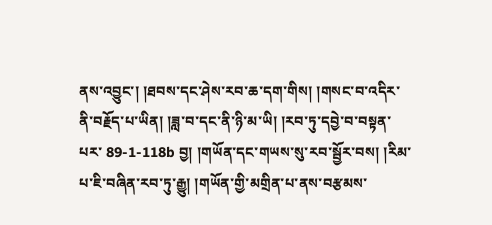ནས་འབྱུང་། །ཐབས་དང་ཤེས་རབ་ཆ་དག་གིས། །གསང་བ་འདིར་ནི་བརྗོད་པ་ཡིན། །ཟླ་བ་དང་ནི་ཉི་མ་ཡི། །རབ་ཏུ་དབྱེ་བ་བསྟན་པར་ 89-1-118b བྱ། །གཡོན་དང་གཡས་སུ་རབ་སྦྱོར་བས། །རིམ་པ་ཇི་བཞིན་རབ་ཏུ་རྒྱུ། །གཡོན་གྱི་མགྲིན་པ་ནས་བརྩམས་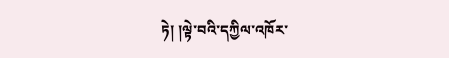ཏེ། །ལྟེ་བའི་དཀྱིལ་འཁོར་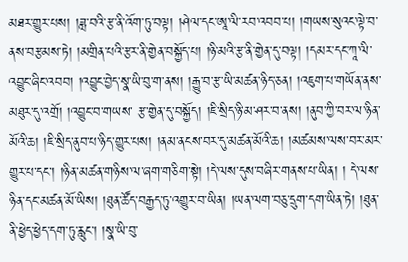མཐར་གྱུར་པས། །ཟླ་བའི་རྩ་ནི་འོག་ཏུ་བལྟ། །ཤེལ་དང་ཨཱ་ལི་རབ་འབབ་པ། །གཡས་སུའང་ལྟེ་བ་ ནས་བརྩམས་ཏེ། །མགྲིན་པའི་རྩར་ནི་གྱེན་བསྐྱོད་པ། །ཉི་མའི་རྩ་ནི་གྱེན་དུ་བལྟ། །དམར་དང་ཀཱ་ལི་འབྱུང་ཞིང་འབབ། །འབྱུང་བྱེད་སྣ་ཡི་བུ་ག་ནས། །རྒྱུ་བ་རྩ་ཡི་མཚན་ཉིད་ཅན། །འཇུག་པ་གཡོན་ནས་མཐུར་དུ་འགྲོ། །འབྱུང་བ་གཡས་ རྩ་གྱེན་དུ་བསྐྱོད། །ཇི་སྲིད་ཉི་མ་ཤར་བ་ནས། །ནུབ་ཀྱི་བར་ལ་ཉིན་མོའི་ཆ། །ཇི་སྲིད་ནུབ་པ་ཉིད་གྱུར་པས། །ནམ་ནངས་བར་དུ་མཚན་མོའི་ཆ། །མཚམས་ལས་བར་མར་གྱུར་པ་དང་། །ཉིན་མཚན་གཉིས་ལ་ཞག་གཅིག་སྟེ། །དེ་ལས་དུས་བཞིར་གནས་པ་ཡིན། ། དེ་ལས་ཉིན་དང་མཚན་མོ་ཡིས། །ཐུན་ཚོད་བརྒྱད་ཏུ་འགྱུར་བ་ཡིན། །ཡན་ལག་བཅུ་དྲུག་དག་ཡིན་ཏེ། །ཐུན་ནི་ཕྱེད་ཕྱེད་དག་ཏུ་རླུང་། །སྣ་ཡི་བུ་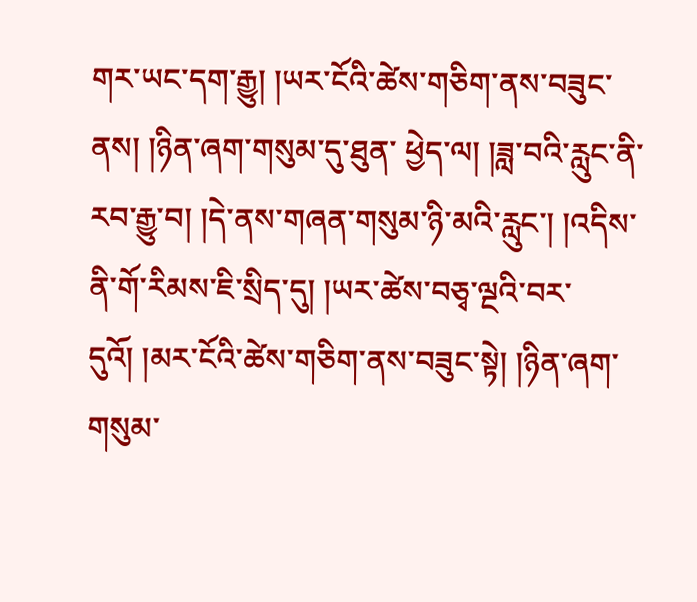གར་ཡང་དག་རྒྱུ། །ཡར་ངོའི་ཚེས་གཅིག་ནས་བཟུང་ནས། །ཉིན་ཞག་གསུམ་དུ་ཐུན་ ཕྱེད་ལ། །ཟླ་བའི་རླུང་ནི་རབ་རྒྱུ་བ། །དེ་ནས་གཞན་གསུམ་ཉི་མའི་རླུང་། །འདིས་ནི་གོ་རིམས་ཇི་སྲིད་དུ། །ཡར་ཚེས་བཅྭ་ལྔའི་བར་དུའོ། །མར་ངོའི་ཚེས་གཅིག་ནས་བཟུང་སྟེ། །ཉིན་ཞག་གསུམ་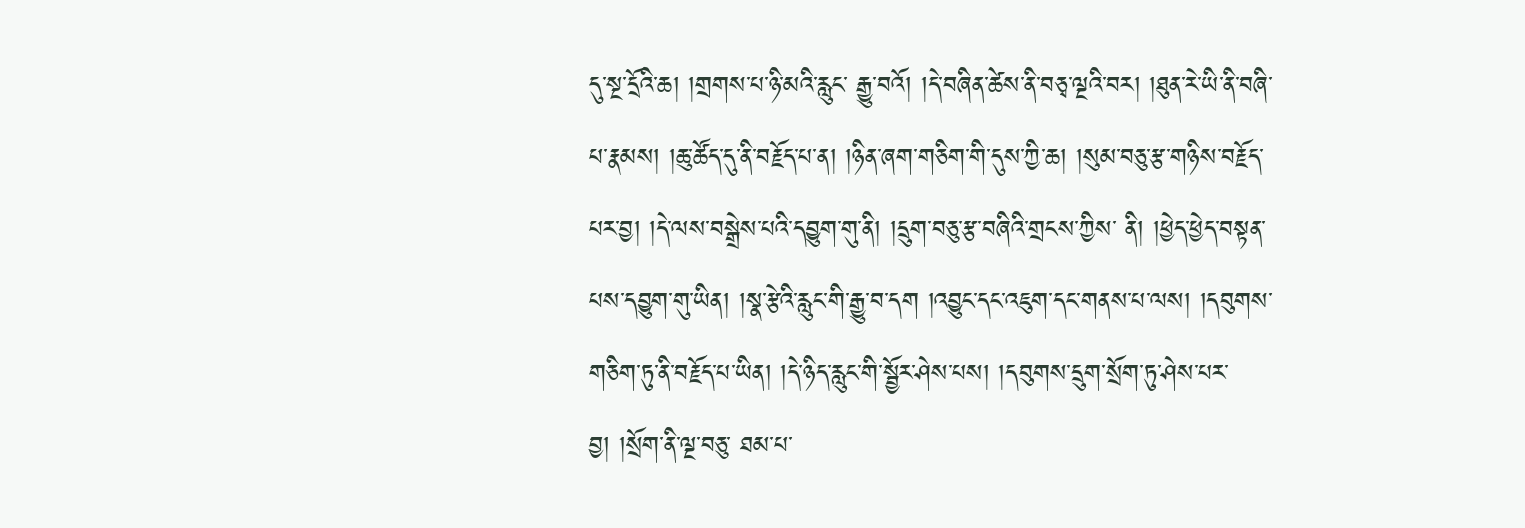དུ་སྔ་དྲོའི་ཆ། །གྲགས་པ་ཉི་མའི་རླུང་ རྒྱུ་བའོ། །དེ་བཞིན་ཚེས་ནི་བཅྭ་ལྔའི་བར། །ཐུན་རེ་ཡི་ནི་བཞི་པ་རྣམས། །ཆུ་ཚོད་དུ་ནི་བརྗོད་པ་ན། །ཉིན་ཞག་གཅིག་གི་དུས་ཀྱི་ཆ། །སུམ་བཅུ་རྩ་གཉིས་བརྗོད་པར་བྱ། །དེ་ལས་བསྒྲེས་པའི་དབྱུག་གུ་ནི། །དྲུག་བཅུ་རྩ་བཞིའི་གྲངས་ཀྱིས་ ནི། །ཕྱེད་ཕྱེད་བསྟན་པས་དབྱུག་གུ་ཡིན། །སྣ་རྩེའི་རླུང་གི་རྒྱུ་བ་དག །འབྱུང་དང་འཇུག་དང་གནས་པ་ལས། །དབུགས་གཅིག་ཏུ་ནི་བརྗོད་པ་ཡིན། །དེ་ཉིད་རླུང་གི་སྦྱོར་ཤེས་པས། །དབུགས་དྲུག་སྲོག་ཏུ་ཤེས་པར་བྱ། །སྲོག་ནི་ལྔ་བཅུ་ ཐམ་པ་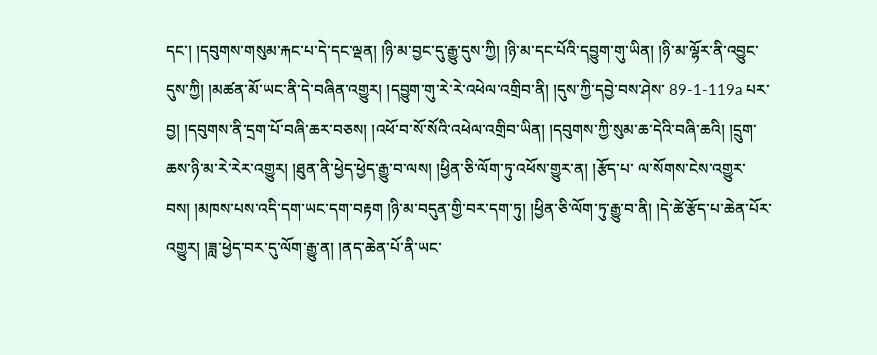དང་། །དབུགས་གསུམ་རྐང་པ་དེ་དང་ལྡན། །ཉི་མ་བྱང་དུ་རྒྱུ་དུས་ཀྱི། །ཉི་མ་དང་པོའི་དབྱུག་གུ་ཡིན། །ཉི་མ་ལྷོར་ནི་འབྱུང་དུས་ཀྱི། །མཚན་མོ་ཡང་ནི་དེ་བཞིན་འགྱུར། །དབྱུག་གུ་རེ་རེ་འཕེལ་འགྲིབ་ནི། །དུས་ཀྱི་དབྱེ་བས་ཤེས་ 89-1-119a པར་བྱ། །དབུགས་ནི་དྲག་པོ་བཞི་ཆར་བཅས། །འཕོ་བ་སོ་སོའི་འཕེལ་འགྲིབ་ཡིན། །དབུགས་ཀྱི་སུམ་ཆ་དེའི་བཞི་ཆའི། །དྲུག་ཆས་ཉི་མ་རེ་རེར་འགྱུར། །ཐུན་ནི་ཕྱེད་ཕྱེད་རྒྱུ་བ་ལས། །ཕྱིན་ཅི་ལོག་ཏུ་འཕོས་གྱུར་ན། །རྩོད་པ་ ལ་སོགས་ངེས་འགྱུར་བས། །མཁས་པས་འདི་དག་ཡང་དག་བརྟག །ཉི་མ་བདུན་གྱི་བར་དག་ཏུ། །ཕྱིན་ཅི་ལོག་ཏུ་རྒྱུ་བ་ནི། །དེ་ཚེ་རྩོད་པ་ཆེན་པོར་འགྱུར། །ཟླ་ཕྱེད་བར་དུ་ལོག་རྒྱུ་ན། །ནད་ཆེན་པོ་ནི་ཡང་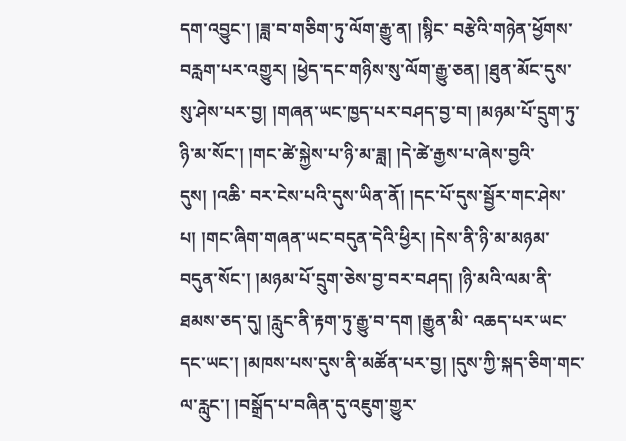དག་འབྱུང་། །ཟླ་བ་གཅིག་ཏུ་ལོག་རྒྱུ་ན། །སྙིང་ བརྩེའི་གཉེན་ཕྱོགས་བརླག་པར་འགྱུར། །ཕྱེད་དང་གཉིས་སུ་ལོག་རྒྱུ་ཅན། །ཐུན་མོང་དུས་སུ་ཤེས་པར་བྱ། །གཞན་ཡང་ཁྱད་པར་བཤད་བྱ་བ། །མཉམ་པོ་དྲུག་ཏུ་ཉི་མ་སོང་། །གང་ཚེ་སྐྱེས་པ་ཉི་མ་ཟླ། །དེ་ཚེ་རྒྱས་པ་ཞེས་བྱའི་དུས། །འཆི་ བར་ངེས་པའི་དུས་ཡིན་ནོ། །དང་པོ་དུས་སྦྱོར་གང་ཤེས་པ། །གང་ཞིག་གཞན་ཡང་བདུན་དེའི་ཕྱིར། །དེས་ནི་ཉི་མ་མཉམ་བདུན་སོང་། །མཉམ་པོ་དྲུག་ཅེས་བྱ་བར་བཤད། །ཉི་མའི་ལམ་ནི་ཐམས་ཅད་དུ། །རླུང་ནི་རྟག་ཏུ་རྒྱུ་བ་དག །རྒྱུན་མི་ འཆད་པར་ཡང་དང་ཡང་། །མཁས་པས་དུས་ནི་མཚོན་པར་བྱ། །དུས་ཀྱི་སྐད་ཅིག་གང་ལ་རླུང་། །བསྒྲོད་པ་བཞིན་དུ་འཇུག་གྱུར་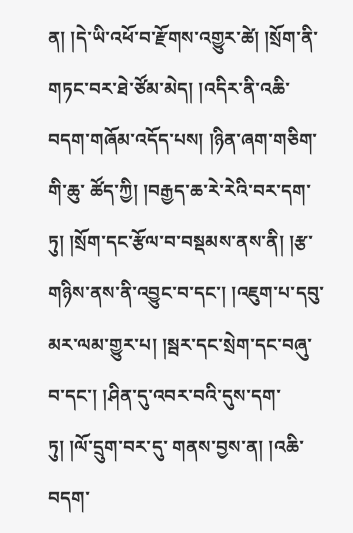ན། །དེ་ཡི་འཕོ་བ་རྫོགས་འགྱུར་ཚེ། །སྲོག་ནི་གཏང་བར་ཐེ་ཙོམ་མེད། །འདིར་ནི་འཆི་བདག་གཞོམ་འདོད་པས། །ཉིན་ཞག་གཅིག་གི་ཆུ་ ཚོད་ཀྱི། །བརྒྱད་ཆ་རེ་རེའི་བར་དག་ཏུ། །སྲོག་དང་རྩོལ་བ་བསྡམས་ནས་ནི། །རྩ་གཉིས་ནས་ནི་འབྱུང་བ་དང་། །འཇུག་པ་དབུ་མར་ལམ་གྱུར་པ། །སྦར་དང་སྲེག་དང་བཞུ་བ་དང་། །ཤིན་དུ་འབར་བའི་དུས་དག་ཏུ། །ལོ་དྲུག་བར་དུ་ གནས་བྱས་ན། །འཆི་བདག་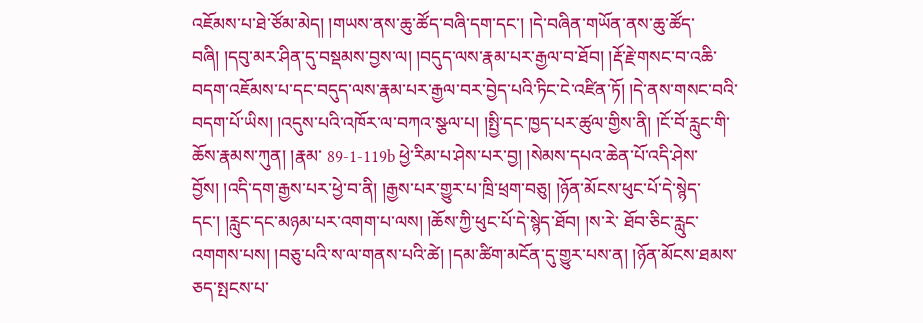འཇོམས་པ་ཐེ་ཙོམ་མེད། །གཡས་ནས་ཆུ་ཚོད་བཞི་དག་དང་། །དེ་བཞིན་གཡོན་ནས་ཆུ་ཚོད་བཞི། །དབུ་མར་ཤིན་དུ་བསྡམས་བྱས་ལ། །བདུད་ལས་རྣམ་པར་རྒྱལ་བ་ཐོབ། །རྡོ་རྗེ་གསང་བ་འཆི་ བདག་འཇོམས་པ་དང་བདུད་ལས་རྣམ་པར་རྒྱལ་བར་བྱེད་པའི་ཏིང་ངེ་འཛིན་ཏོ། །དེ་ནས་གསང་བའི་བདག་པོ་ཡིས། །འདུས་པའི་འཁོར་ལ་བཀའ་སྩལ་པ། །སྤྱི་དང་ཁྱད་པར་ཚུལ་གྱིས་ནི། །ངོ་བོ་རླུང་གི་ཆོས་རྣམས་ཀུན། །རྣམ་ 89-1-119b ཕྱེ་རིམ་པ་ཤེས་པར་བྱ། །སེམས་དཔའ་ཆེན་པོ་འདི་ཤེས་བྱོས། །འདི་དག་རྒྱས་པར་ཕྱེ་བ་ནི། །རྒྱས་པར་གྱུར་པ་ཁྲི་ཕྲག་བཅུ། །ཉོན་མོངས་ཕུང་པོ་དེ་སྙེད་དང་། །རླུང་དང་མཉམ་པར་འགག་པ་ལས། །ཆོས་ཀྱི་ཕུང་པོ་དེ་སྙེད་ཐོབ། །ས་རེ་ ཐོབ་ཅིང་རླུང་འགགས་པས། །བཅུ་པའི་ས་ལ་གནས་པའི་ཚེ། །དམ་ཚིག་མངོན་དུ་གྱུར་པས་ན། །ཉོན་མོངས་ཐམས་ཅད་སྤངས་པ་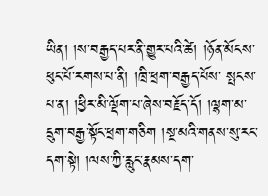ཡིན། །ས་བརྒྱད་པར་ནི་གྱུར་པའི་ཚེ། །ཉོན་མོངས་ཕུང་པོ་རགས་པ་ནི། །ཁྲི་ཕྲག་བརྒྱད་པོས་ སྤངས་པ་ན། །ཕྱིར་མི་ལྡོག་པ་ཞེས་བརྗོད་དོ། །ལྷག་མ་དྲུག་བརྒྱ་སྟོང་ཕྲག་གཅིག །སྔ་མའི་གནས་སུ་རང་དག་སྟེ། །ལས་ཀྱི་རླུང་རྣམས་དག་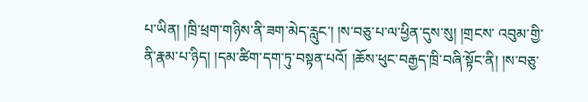པ་ཡིན། །ཁྲི་ཕྲག་གཉིས་ནི་ཟག་མེད་རླུང་། །ས་བཅུ་པ་ལ་ཕྱིན་དུས་སུ། །གྲངས་ འབུམ་གྱི་ནི་རྣམ་པ་ཉིད། །དམ་ཚིག་དག་ཏུ་བསྟན་པའོ། །ཆོས་ཕུང་བརྒྱད་ཁྲི་བཞི་སྟོང་ནི། །ས་བཅུ་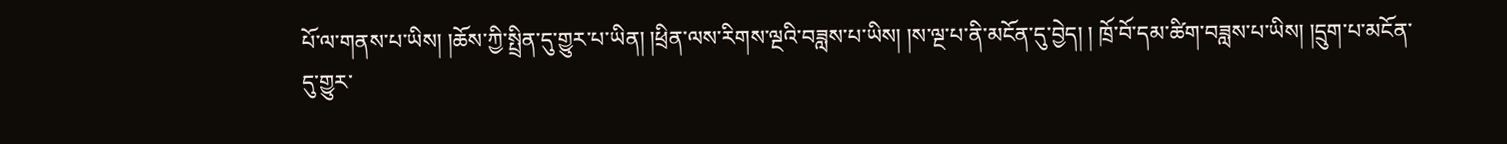པོ་ལ་གནས་པ་ཡིས། །ཆོས་ཀྱི་སྤྲིན་དུ་གྱུར་པ་ཡིན། །ཕྲིན་ལས་རིགས་ལྔའི་བཟླས་པ་ཡིས། །ས་ལྔ་པ་ནི་མངོན་དུ་བྱེད། ། ཁྲོ་བོ་དམ་ཚིག་བཟླས་པ་ཡིས། །དྲུག་པ་མངོན་དུ་གྱུར་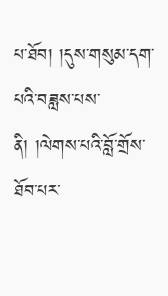པ་ཐོབ། །དུས་གསུམ་དག་པའི་བཟླས་པས་ནི། །ལེགས་པའི་བློ་གྲོས་ཐོབ་པར་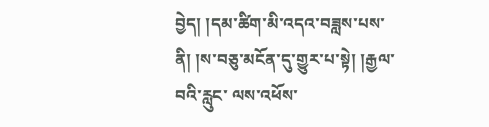བྱེད། །དམ་ཚིག་མི་འདའ་བཟླས་པས་ནི། །ས་བཅུ་མངོན་དུ་གྱུར་པ་སྟེ། །རྒྱལ་བའི་རླུང་ ལས་འཕོས་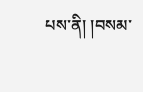པས་ནི། །བསམ་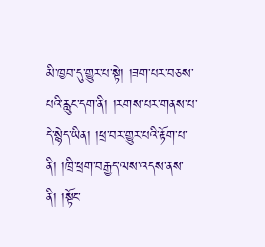མི་ཁྱབ་དུ་གྱུར་པ་སྟེ། །ཟག་པར་བཅས་པའི་རླུང་དག་ནི། །རགས་པར་གནས་པ་དེ་སྙེད་ཡིན། །ཕྲ་བར་གྱུར་པའི་རྟོག་པ་ནི། །ཁྲི་ཕྲག་བརྒྱད་ལས་འདས་ནས་ནི། །སྟོང་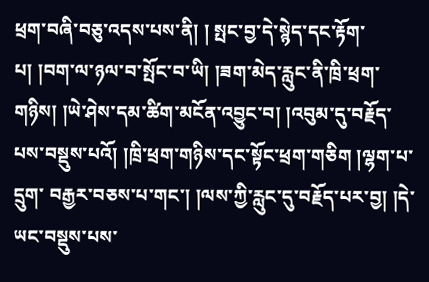ཕྲག་བཞི་བཅུ་འདས་པས་ནི། ། སྤང་བྱ་དེ་སྙེད་དང་རྟོག་པ། །བག་ལ་ཉལ་བ་སྤོང་བ་ཡི། །ཟག་མེད་རླུང་ནི་ཁྲི་ཕྲག་གཉིས། །ཡེ་ཤེས་དམ་ཚིག་མངོན་འབྱུང་བ། །འབུམ་དུ་བརྗོད་པས་བསྡུས་པའོ། །ཁྲི་ཕྲག་གཉིས་དང་སྟོང་ཕྲག་གཅིག །ལྷག་པ་དྲུག་ བརྒྱར་བཅས་པ་གང་། །ལས་ཀྱི་རླུང་དུ་བརྗོད་པར་བྱ། །དེ་ཡང་བསྡུས་པས་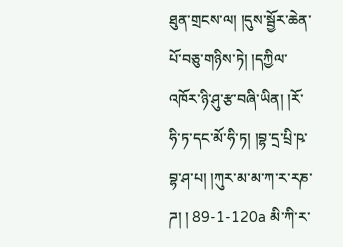ཐུན་གྲངས་ལ། །དུས་སྦྱོར་ཆེན་པོ་བཅུ་གཉིས་ཏེ། །དཀྱིལ་འཁོར་ཉི་ཤུ་རྩ་བཞི་ཡིན། །རོ་ཧི་ཏ་དང་མོ་ཧི་ཏ། །བྷ་དྲ་པྲི་ཥ་བྷ་ཤ་པ། །ཀུར་མ་མ་ཀ་ར་རཎ་ཌ། ། 89-1-120a མི་ཀི་ར་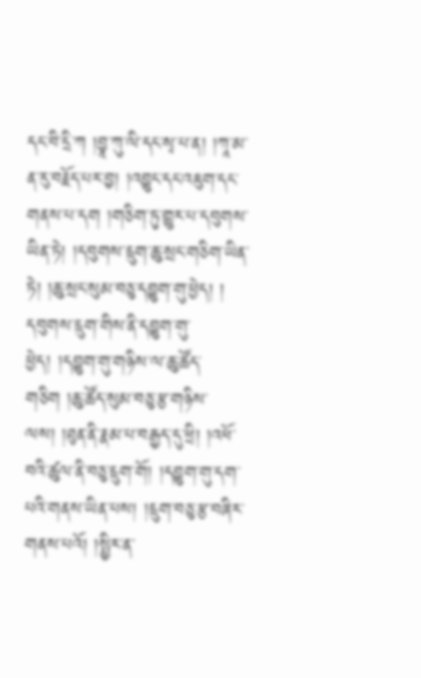དང་བི་དྲི་ཀ །བྱཱ་ཀུ་ལི་དང་སྭ་པ་ན། །ཀཱ་མ་ན་རུ་བརྗོད་པར་བྱ། །འབྱུང་དང་འཇུག་དང་གནས་པ་དག །གཅིག་ཏུ་གྱུར་པ་དབུགས་ཡིན་ཏེ། །དབུགས་དྲུག་ཆུ་སྲང་གཅིག་ཡིན་ཏེ། །ཆུ་སྲང་སུམ་བཅུ་དབྱུག་གུ་ཕྱེད། ། དབུགས་དྲུག་གིས་ནི་དབྱུག་གུ་ཕྱེད། །དབྱུག་གུ་གཉིས་ལ་ཆུ་ཚོད་གཅིག །ཆུ་ཚོད་སུམ་བཅུ་རྩ་གཉིས་ལས། །ཐུན་ནི་རྣམ་པ་བརྒྱད་དུ་ཕྲི། །འཕོ་བའི་ཚུལ་ནི་བཅུ་དྲུག་གོ། །དབྱུག་གུ་དག་པའི་གནས་ཡིན་པས། །དྲུག་བཅུ་རྩ་བཞིར་ གནས་པའོ། །སྤྱིར་ན་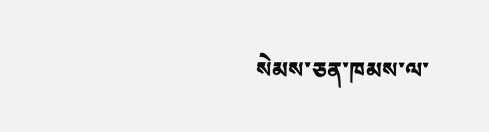སེམས་ཅན་ཁམས་ལ་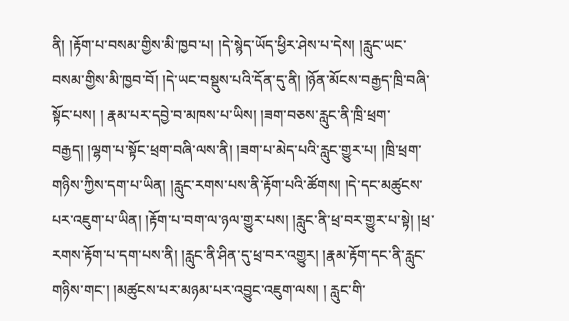ནི། །རྟོག་པ་བསམ་གྱིས་མི་ཁྱབ་པ། །དེ་སྙེད་ཡོད་ཕྱིར་ཤེས་པ་དེས། །རླུང་ཡང་བསམ་གྱིས་མི་ཁྱབ་བོ། །དེ་ཡང་བསྡུས་པའི་དོན་དུ་ནི། །ཉོན་མོངས་བརྒྱད་ཁྲི་བཞི་སྟོང་པས། ། རྣམ་པར་དབྱེ་བ་མཁས་པ་ཡིས། །ཟག་བཅས་རླུང་ནི་ཁྲི་ཕྲག་བརྒྱད། །ལྷག་པ་སྟོང་ཕྲག་བཞི་ལས་ནི། །ཟག་པ་མེད་པའི་རླུང་གྱུར་པ། །ཁྲི་ཕྲག་གཉིས་ཀྱིས་དག་པ་ཡིན། །རླུང་རགས་པས་ནི་རྟོག་པའི་ཚོགས། །དེ་དང་མཚུངས་ པར་འཇུག་པ་ཡིན། །རྟོག་པ་བག་ལ་ཉལ་གྱུར་པས། །རླུང་ནི་ཕྲ་བར་གྱུར་པ་སྟེ། །ཕྲ་རགས་རྟོག་པ་དག་པས་ནི། །རླུང་ནི་ཤིན་དུ་ཕྲ་བར་འགྱུར། །རྣམ་རྟོག་དང་ནི་རླུང་གཉིས་གང་། །མཚུངས་པར་མཉམ་པར་འབྱུང་འཇུག་ལས། ། རླུང་གི་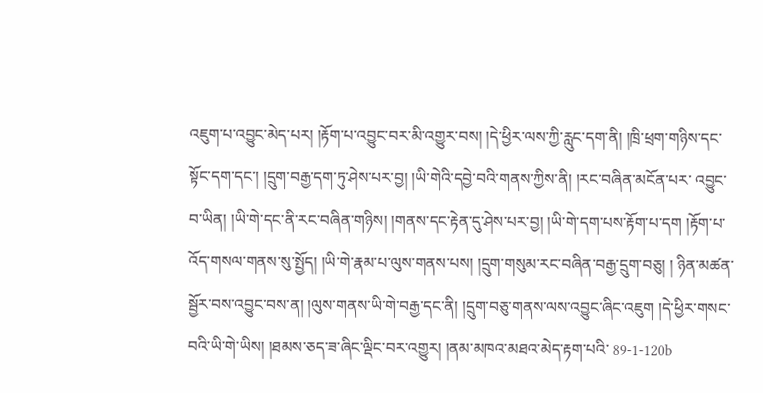འཇུག་པ་འབྱུང་མེད་པར། །རྟོག་པ་འབྱུང་བར་མི་འགྱུར་བས། །དེ་ཕྱིར་ལས་ཀྱི་རླུང་དག་ནི། །ཁྲི་ཕྲག་གཉིས་དང་སྟོང་དག་དང་། །དྲུག་བརྒྱ་དག་ཏུ་ཤེས་པར་བྱ། །ཡི་གེའི་དབྱེ་བའི་གནས་ཀྱིས་ནི། །རང་བཞིན་མངོན་པར་ འབྱུང་བ་ཡིན། །ཡི་གེ་དང་ནི་རང་བཞིན་གཉིས། །གནས་དང་རྟེན་དུ་ཤེས་པར་བྱ། །ཡི་གེ་དག་པས་རྟོག་པ་དག །རྟོག་པ་འོད་གསལ་གནས་སུ་སྤྱོད། །ཡི་གེ་རྣམ་པ་ལུས་གནས་པས། །དྲུག་གསུམ་རང་བཞིན་བརྒྱ་དྲུག་བཅུ། ། ཉིན་མཚན་སྦྱོར་བས་འབྱུང་བས་ན། །ལུས་གནས་ཡི་གེ་བརྒྱ་དང་ནི། །དྲུག་བཅུ་གནས་ལས་འབྱུང་ཞིང་འཇུག །དེ་ཕྱིར་གསང་བའི་ཡི་གེ་ཡིས། །ཐམས་ཅད་ཟ་ཞིང་ལྡིང་བར་འགྱུར། །ནམ་མཁའ་མཐའ་མེད་རྟག་པའི་ 89-1-120b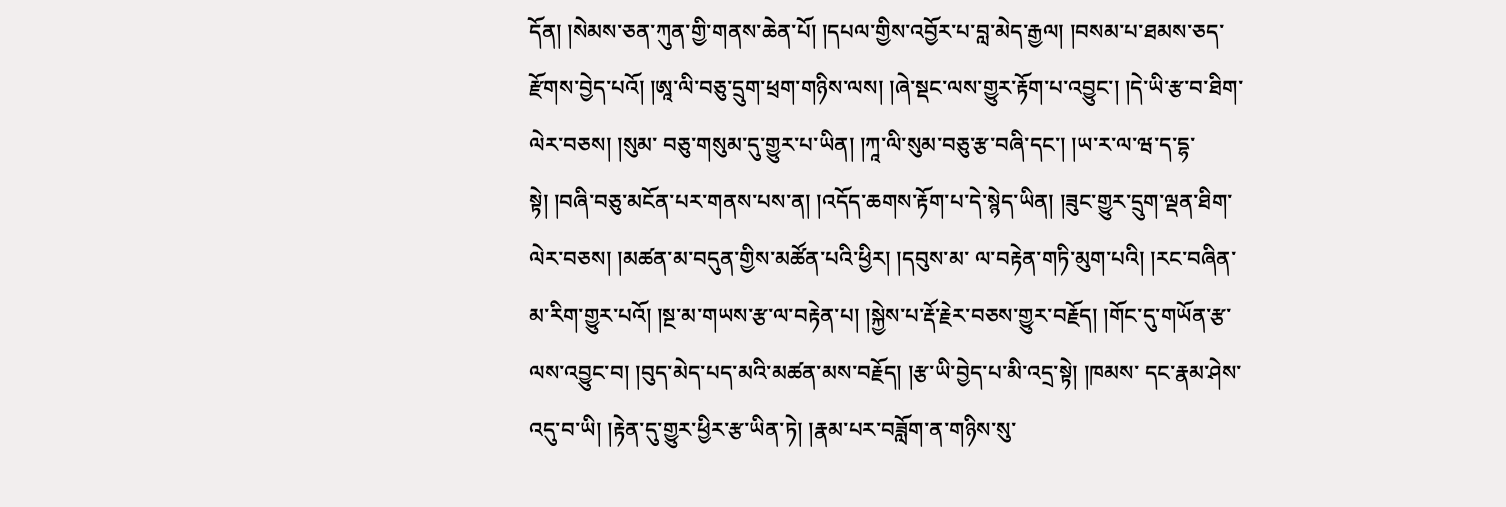དོན། །སེམས་ཅན་ཀུན་གྱི་གནས་ཆེན་པོ། །དཔལ་གྱིས་འབྱོར་པ་བླ་མེད་རྒྱལ། །བསམ་པ་ཐམས་ཅད་རྫོགས་བྱེད་པའོ། །ཨཱ་ལི་བཅུ་དྲུག་ཕྲག་གཉིས་ལས། །ཞེ་སྡང་ལས་གྱུར་རྟོག་པ་འབྱུང་། །དེ་ཡི་རྩ་བ་ཐིག་ལེར་བཅས། །སུམ་ བཅུ་གསུམ་དུ་གྱུར་པ་ཡིན། །ཀཱ་ལི་སུམ་བཅུ་རྩ་བཞི་དང་། །ཡ་ར་ལ་ཝ་ད་དྷ་སྟེ། །བཞི་བཅུ་མངོན་པར་གནས་པས་ན། །འདོད་ཆགས་རྟོག་པ་དེ་སྙེད་ཡིན། །ཟུང་གྱུར་དྲུག་ལྡན་ཐིག་ལེར་བཅས། །མཚན་མ་བདུན་གྱིས་མཚོན་པའི་ཕྱིར། །དབུས་མ་ ལ་བརྟེན་གཏི་མུག་པའི། །རང་བཞིན་མ་རིག་གྱུར་པའོ། །སྔ་མ་གཡས་རྩ་ལ་བརྟེན་པ། །སྐྱེས་པ་རྡོ་རྗེར་བཅས་གྱུར་བརྗོད། །གོང་དུ་གཡོན་རྩ་ལས་འབྱུང་བ། །བུད་མེད་པད་མའི་མཚན་མས་བརྗོད། །རྩ་ཡི་བྱེད་པ་མི་འདྲ་སྟེ། །ཁམས་ དང་རྣམ་ཤེས་འདུ་བ་ཡི། །རྟེན་དུ་གྱུར་ཕྱིར་རྩ་ཡིན་ཏེ། །རྣམ་པར་བཟློག་ན་གཉིས་སུ་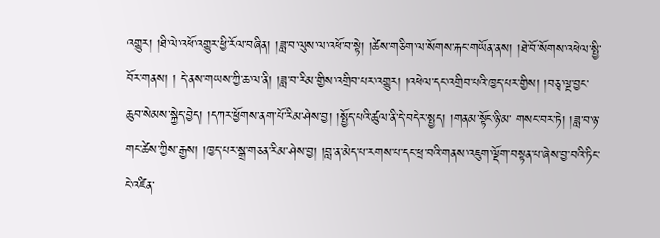འགྱུར། །ཐི་ལེ་འཕོ་འགྱུར་ཕྱི་རོལ་བཞིན། །ཟླ་བ་ལུས་ལ་འཕོ་བ་སྟེ། །ཚེས་གཅིག་ལ་སོགས་རྐང་གཡོན་ནས། །ཐེ་བོ་སོགས་འཕེལ་སྤྱི་བོར་གནས། ། དེ་ནས་གཡས་ཀྱི་ཆ་ལ་ནི། །ཟླ་བ་རིམ་གྱིས་འགྲིབ་པར་འགྱུར། །འཕེལ་དང་འགྲིབ་པའི་ཁྱད་པར་གྱིས། །བཅྭ་ལྔ་བྱང་ཆུབ་སེམས་སྐྱེད་བྱེད། །དཀར་ཕྱོགས་ནག་པོ་རིམ་ཤེས་བྱ། །སྤྱོད་པའི་ཚུལ་ནི་དེ་བདེར་སྤྱད། །གནམ་སྟོང་ཉི་མ་ གསང་བར་ཏེ། །ཟླ་བ་ཉ་གང་ཚེས་ཀྱིས་རྒྱས། །ཁྱད་པར་སྒྲ་གཅན་རིམ་ཤེས་བྱ། །བླ་ན་མེད་པ་རགས་པ་དང་ཕྲ་བའི་གནས་འཇུག་ལྡོག་བསྟན་པ་ཞེས་བྱ་བའི་ཏིང་ངེ་འཛིན་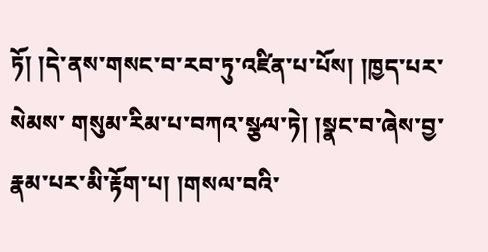ཏོ། །དེ་ནས་གསང་བ་རབ་ཏུ་འཛིན་པ་པོས། །ཁྱད་པར་སེམས་ གསུམ་རིམ་པ་བཀའ་སྩལ་ཏེ། །སྣང་བ་ཞེས་བྱ་རྣམ་པར་མི་རྟོག་པ། །གསལ་བའི་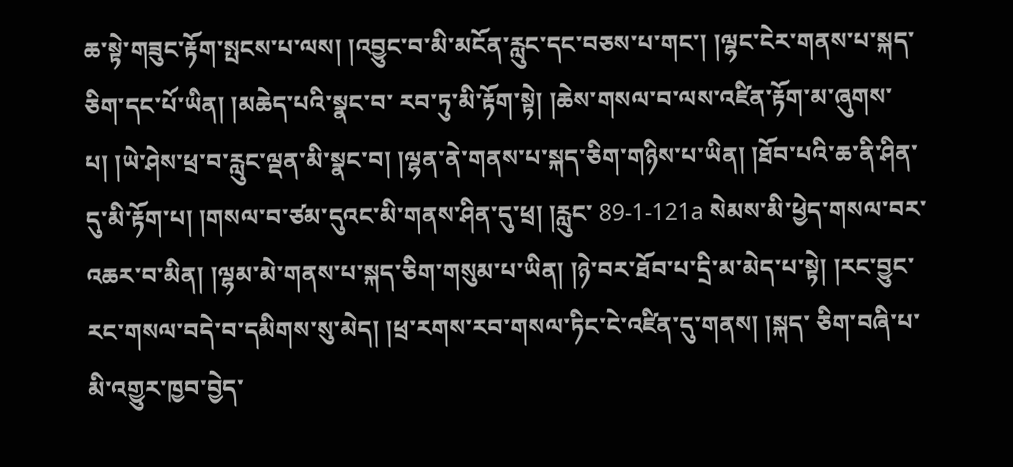ཆ་སྟེ་གཟུང་རྟོག་སྤངས་པ་ལས། །འབྱུང་བ་མི་མངོན་རླུང་དང་བཅས་པ་གང་། །ལྷང་ངེར་གནས་པ་སྐད་ཅིག་དང་པོ་ཡིན། །མཆེད་པའི་སྣང་བ་ རབ་ཏུ་མི་རྟོག་སྟེ། །ཆེས་གསལ་བ་ལས་འཛིན་རྟོག་མ་ཞུགས་པ། །ཡེ་ཤེས་ཕྲ་བ་རླུང་ལྡན་མི་སྣང་བ། །ལྷན་ནེ་གནས་པ་སྐད་ཅིག་གཉིས་པ་ཡིན། །ཐོབ་པའི་ཆ་ནི་ཤིན་དུ་མི་རྟོག་པ། །གསལ་བ་ཙམ་དུའང་མི་གནས་ཤིན་དུ་ཕྲ། །རླུང་ 89-1-121a སེམས་མི་ཕྱེད་གསལ་བར་འཆར་བ་མིན། །ལྷམ་མེ་གནས་པ་སྐད་ཅིག་གསུམ་པ་ཡིན། །ཉེ་བར་ཐོབ་པ་དྲི་མ་མེད་པ་སྟེ། །རང་བྱུང་རང་གསལ་བདེ་བ་དམིགས་སུ་མེད། །ཕྲ་རགས་རབ་གསལ་ཏིང་ངེ་འཛིན་དུ་གནས། །སྐད་ ཅིག་བཞི་པ་མི་འགྱུར་ཁྱབ་བྱེད་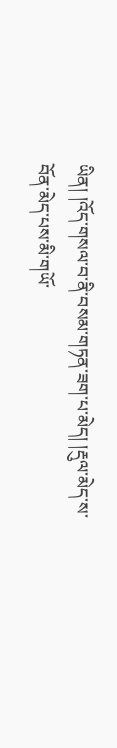ཡིན། །འོད་གསལ་བ་ནི་བསམ་གཏན་ཟག་པ་མེད། །རྡུལ་མེད་ས་བོན་མེད་པས་མི་གཡོ་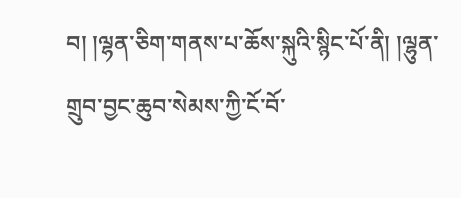བ། །ལྷན་ཅིག་གནས་པ་ཆོས་སྐུའི་སྙིང་པོ་ནི། །ལྷུན་གྲུབ་བྱང་ཆུབ་སེམས་ཀྱི་ངོ་བོ་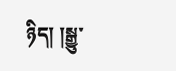ཉིད། །སྒྱུ་